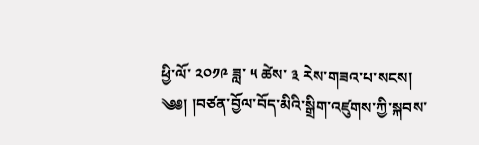ཕྱི་ལོ་ ༢༠༡༩ ཟླ་ ༥ ཚེས་ ༣ རེས་གཟའ་པ་སངས།
༄༅། །བཙན་བྱོལ་བོད་མིའི་སྒྲིག་འཛུགས་ཀྱི་སྐབས་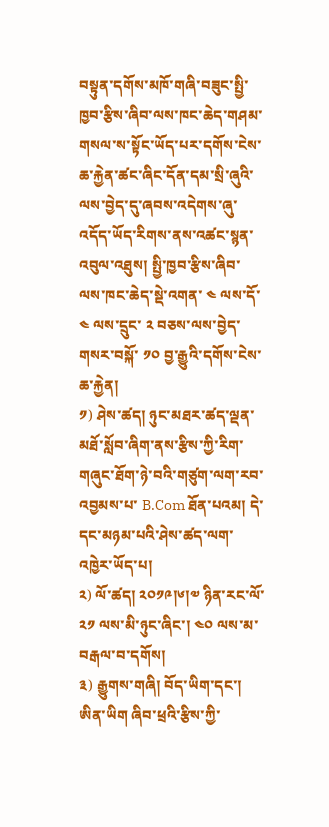བསྟུན་དགོས་མཁོ་གཞི་བཟུང་སྤྱི་ཁྱབ་རྩིས་ཞིབ་ལས་ཁང་ཆེད་གཤམ་གསལ་ས་སྟོང་ཡོད་པར་དགོས་ངེས་ཆ་རྐྱེན་ཚང་ཞིང་དོན་དམ་སྲི་ཞུའི་ལས་བྱེད་དུ་ཞབས་འདེགས་ཞུ་འདོད་ཡོད་རིགས་ནས་འཚང་སྙན་འབུལ་འཐུས། སྤྱི་ཁྱབ་རྩིས་ཞིབ་ལས་ཁང་ཆེད་སྡེ་འགན་ ༤ ལས་དོ་ ༤ ལས་དྲུང་ ༢ བཅས་ལས་བྱེད་གསར་བསྐོ་ ༡༠ བྱ་རྒྱུའི་དགོས་ངེས་ཆ་རྐྱེན།
༡) ཤེས་ཚད། ཉུང་མཐར་ཚད་ལྡན་མཐོ་སློབ་ཞིག་ནས་རྩིས་ཀྱི་རིག་གཞུང་ཐོག་ཉེ་བའི་གཙུག་ལག་རབ་འབྱམས་པ་ B.Com ཐོན་པའམ། དེ་དང་མཉམ་པའི་ཤེས་ཚད་ལག་འཁྱེར་ཡོད་པ།
༢) ལོ་ཚད། ༢༠༡༩།༦།༧ ཉིན་རང་ལོ་ ༢༡ ལས་མི་ཉུང་ཞིང་། ༤༠ ལས་མ་བརྒལ་བ་དགོས།
༣) རྒྱུགས་གཞི། བོད་ཡིག་དང་། ཨིན་ཡིག ཞིབ་ཕྲའི་རྩིས་ཀྱི་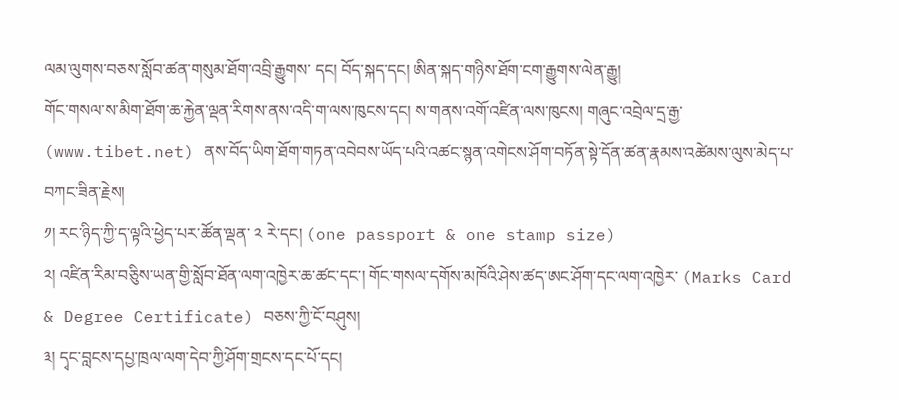ལམ་ལུགས་བཅས་སློབ་ཚན་གསུམ་ཐོག་འབྲི་རྒྱུགས་ དང། བོད་སྐད་དང། ཨིན་སྐད་གཉིས་ཐོག་ངག་རྒྱུགས་ལེན་རྒྱུ།
གོང་གསལ་ས་མིག་ཐོག་ཆ་རྐྱེན་ལྡན་རིགས་ནས་འདི་ག་ལས་ཁུངས་དང། ས་གནས་འགོ་འཛིན་ལས་ཁུངས། གཞུང་འབྲེལ་དྲ་རྒྱ་ (www.tibet.net) ནས་བོད་ཡིག་ཐོག་གཏན་འབེབས་ཡོད་པའི་འཚང་སྙན་འགེངས་ཤོག་བཏོན་སྟེ་དོན་ཚན་རྣམས་འཚེམས་ལུས་མེད་པ་བཀང་ཟིན་རྗེས།
༡། རང་ཉིད་ཀྱི་ད་ལྟའི་ཕྱེད་པར་ཚོན་ལྡན་ ༢ རེ་དང། (one passport & one stamp size)
༢། འཛིན་རིམ་བཅིུས་ཡན་གྱི་སློབ་ཐོན་ལག་འཁྱེར་ཆ་ཚང་དང་། གོང་གསལ་དགོས་མཁོའི་ཤེས་ཚད་ཨང་ཤོག་དང་ལག་འཁྱེར་ (Marks Card & Degree Certificate) བཅས་ཀྱི་ངོ་བཤུས།
༣། དྭང་བླངས་དཔྱ་ཁྲལ་ལག་དེབ་ཀྱི་ཤོག་གྲངས་དང་པོ་དང།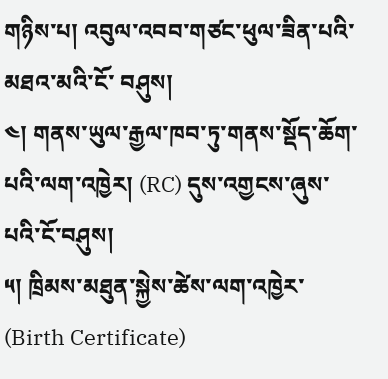གཉིས་པ། འབུལ་འབབ་གཙང་ཕུལ་ཟིན་པའི་མཐའ་མའི་ངོ་ བཤུས།
༤། གནས་ཡུལ་རྒྱལ་ཁབ་ཏུ་གནས་སྡོད་ཆོག་པའི་ལག་འཁྱེར། (RC) དུས་འགྱངས་ཞུས་པའི་ངོ་བཤུས།
༥། ཁྲིམས་མཐུན་སྐྱེས་ཚེས་ལག་འཁྱེར་ (Birth Certificate)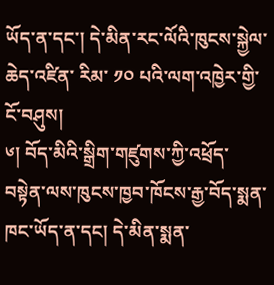ཡོད་ན་དང་། དེ་མིན་རང་ལོའི་ཁུངས་སྐྱེལ་ཆེད་འཛིན་ རིམ་ ༡༠ པའི་ལག་འཁྱེར་གྱི་ངོ་བཤུས།
༦། བོད་མིའི་སྒྲིག་གཛུགས་ཀྱི་འཕྲོད་བསྟེན་ལས་ཁུངས་ཁྱབ་ཁོངས་རྒྱ་བོད་སྨན་ཁང་ཡོད་ན་དང། དེ་མིན་སྨན་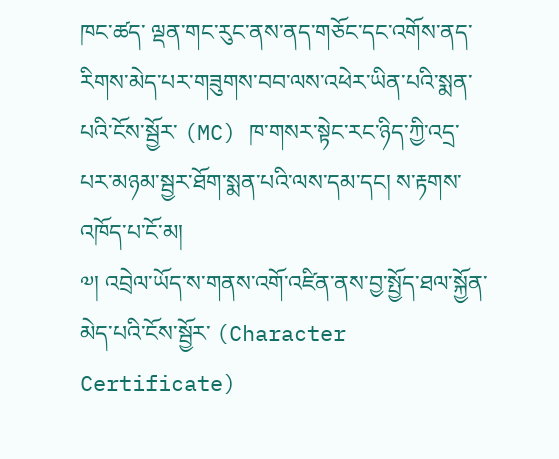ཁང་ཚད་ ལྡན་གང་རུང་ནས་ནད་གཅོང་དང་འགོས་ནད་རིགས་མེད་པར་གཟུགས་བབ་ལས་འཕེར་ཡིན་པའི་སྨན་པའི་ངོས་སྦྱོར་ (MC) ཁ་གསར་སྟེང་རང་ཉིད་ཀྱི་འདྲ་པར་མཉམ་སྦྱར་ཐོག་སྨན་པའི་ལས་དམ་དང། ས་རྟགས་འཁོད་པ་ངོ་མ།
༧། འབྲེལ་ཡོད་ས་གནས་འགོ་འཛིན་ནས་བྱ་སྤྱོད་ཐལ་སྐྱོན་མེད་པའི་ངོས་སྦྱོར་ (Character Certificate)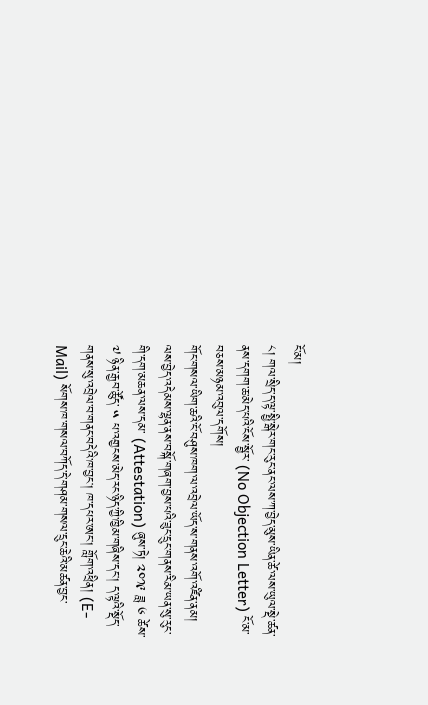ངོ་མ།
༨། གལ་སྲིད་ད་ལྟ་སྤྱི་སྒེར་གང་རུང་ནང་ལས་ཀ་བྱེད་མུས་ཡིན་ཚེ་ལས་ཡུལ་སྡེ་ཚན་ནས་དགག་ཆ་མེད་པའི་ངོས་སྦྱོར་ (No Objection Letter) ངོ་མ་བཅས་མཉམ་འབུལ་དགོས།
གོང་གསལ་ཡིག་ཆའི་ངོ་བཤུས་ཁག་ལ་འབྲེལ་ཡོད་ས་གནས་འགོ་འཛིན་ནམ། ལས་བྱེད་འདེམས་ལྷན་ནས་བསྐོ་གཞག་བྱས་པའི་ཟུང་དྲུང་གནས་རིམ་ཡན་སུ་རུང་གི་དག་མཆན་ལས་དམ་ (Attestation) ཞུས་ཏེ། ༢༠༡༩ ཟླ ༦ ཚེས་ ༧ ཉིན་རྒྱབ་ཚོུད་ ༥ པ་འགྱངས་མེད་རང་ཉིད་ཀྱི་ཁྱིམ་གཞིས་དང། ད་ལྟའི་སྡོད་གནས་སུ་འབྲེལ་བ་གནང་བདེའི་ཁ་བྱང། ཁ་དཔར་ཨང། གློག་འཕྲིན། (E-Mail) སོགས་ཁ་གསལ་བཀོད་དེ་གཤམ་གསལ་དྲུང་ཆེའི་མཚན་བྱང་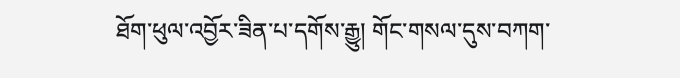ཐོག་ཕུལ་འབྱོར་ཟིན་པ་དགོས་རྒྱུ། གོང་གསལ་དུས་བཀག་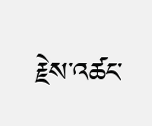རྗེས་འཚང་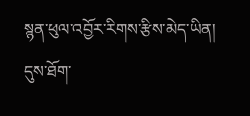སྙན་ཕུལ་འབྱོར་རིགས་རྩིས་མེད་ཡིན། དུས་ཐོག་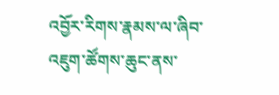འབྱོར་རིགས་རྣམས་ལ་ཞིབ་འཇུག་ཚོགས་ཆུང་ནས་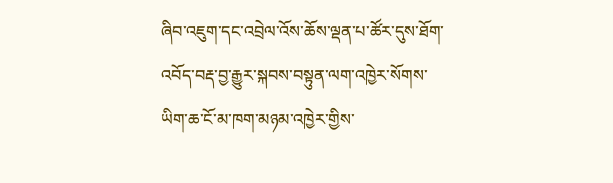ཞིབ་འཇུག་དང་འབྲེལ་འོས་ཆོས་ལྡན་པ་ཚོར་དུས་ཐོག་འབོད་བརྡ་བྱ་རྒྱུར་སྐབས་བསྟུན་ལག་འཁྱེར་སོགས་ཡིག་ཆ་ངོ་མ་ཁག་མཉམ་འཁྱེར་གྱིས་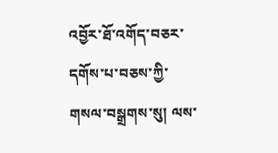འབྱོར་ཐོ་འགོད་བཅར་དགོས་པ་བཅས་ཀྱི་གསལ་བསྒྲགས་སུ། ལས་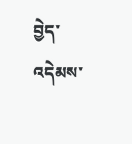བྱེད་འདེམས་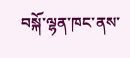བསྐོ་ལྷན་ཁང་ནས་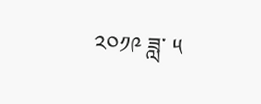༢༠༡༩ ཟླ་ ༥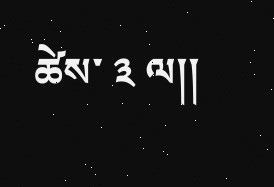ཚེས་ ༣ ལ།།